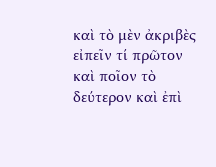καὶ τὸ μὲν ἀκριβὲς εἰπεῖν τί πρῶτον καὶ ποῖον τὸ δεύτερον καὶ ἐπὶ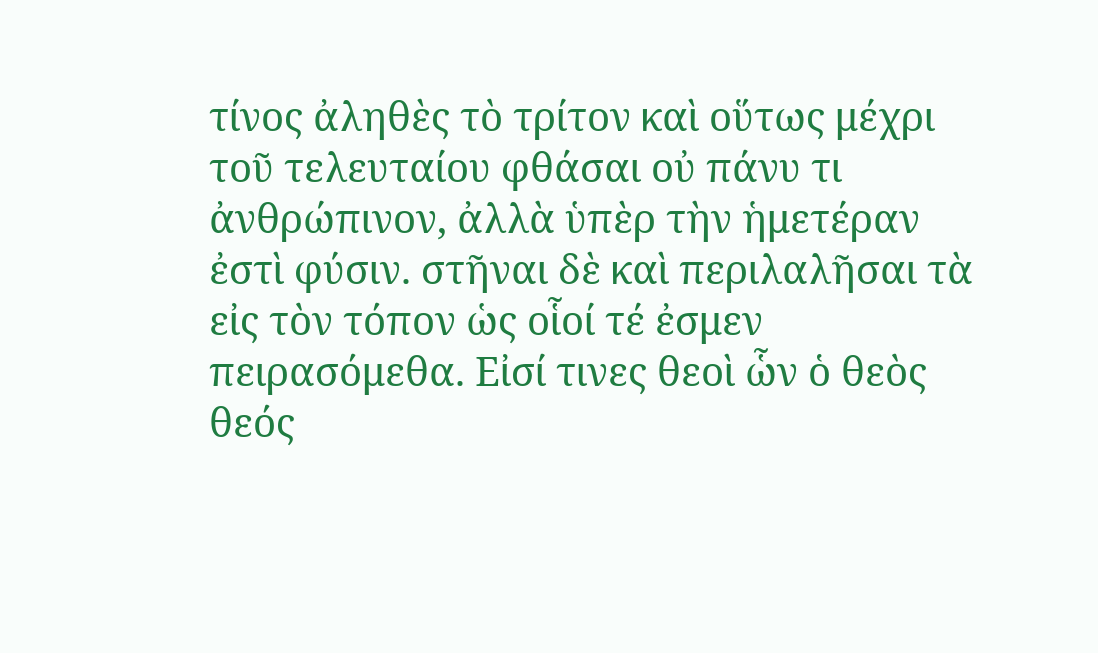τίνος ἀληθὲς τὸ τρίτον καὶ οὕτως μέχρι τοῦ τελευταίου φθάσαι οὐ πάνυ τι ἀνθρώπινον, ἀλλὰ ὑπὲρ τὴν ἡμετέραν ἐστὶ φύσιν. στῆναι δὲ καὶ περιλαλῆσαι τὰ εἰς τὸν τόπον ὡς οἷοί τέ ἐσμεν πειρασόμεθα. Εἰσί τινες θεοὶ ὧν ὁ θεὸς θεός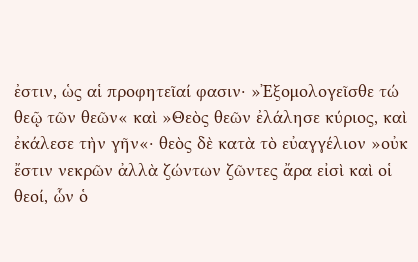ἐστιν, ὡς αἱ προφητεῖαί φασιν· »Ἐξομολογεῖσθε τώ θεῷ τῶν θεῶν« καὶ »Θεὸς θεῶν ἐλάλησε κύριος, καὶ ἐκάλεσε τὴν γῆν«· θεὸς δὲ κατὰ τὸ εὐαγγέλιον »οὐκ ἔστιν νεκρῶν ἀλλὰ ζώντων ζῶντες ἄρα εἰσὶ καὶ οἱ θεοί, ὧν ὁ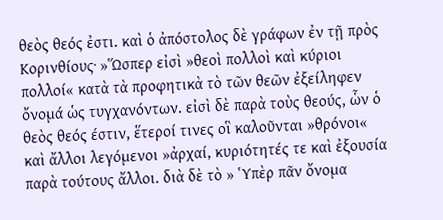θεὸς θεός ἐστι. καὶ ὁ ἀπόστολος δὲ γράφων ἐν τῇ πρὸς Κορινθίους· »Ὥσπερ εἰσὶ »θεοὶ πολλοὶ καὶ κύριοι πολλοί« κατὰ τὰ προφητικὰ τὸ τῶν θεῶν ἐξείληφεν ὄνομά ὡς τυγχανόντων. εἰσὶ δὲ παρὰ τοὺς θεούς, ὧν ὁ θεὸς θεός έστιν, ἕτεροί τινες οἳ καλοῦνται »θρόνοι« καὶ ἄλλοι λεγόμενοι »ἀρχαί, κυριότητές τε καὶ ἐξουσία παρὰ τούτους ἄλλοι. διὰ δὲ τὸ » Ὑπὲρ πᾶν ὄνομα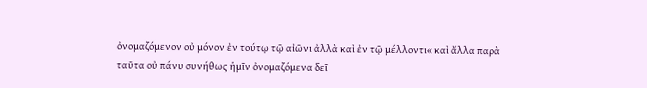ὀνομαζόμενον οὐ μόνον ἐν τούτῳ τῷ αἰῶνι ἀλλὰ καὶ ἐν τῷ μέλλοντι« καὶ ἄλλα παρὰ ταῦτα οὐ πάνυ συνήθως ἡμῖν ὀνομαζόμενα δεῖ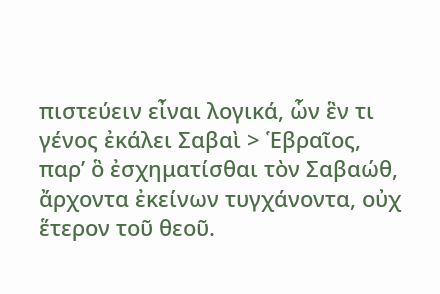πιστεύειν εἶναι λογικά, ὧν ἓν τι γένος ἐκάλει Σαβαὶ > Ἑβραῖος, παρ’ ὃ ἐσχηματίσθαι τὸν Σαβαώθ, ἄρχοντα ἐκείνων τυγχάνοντα, οὐχ ἕτερον τοῦ θεοῦ.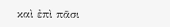καὶ ἐπὶ πᾶσι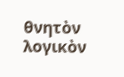θνητὸν λογικὸν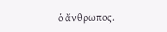ὁ ἄνθρωπος.